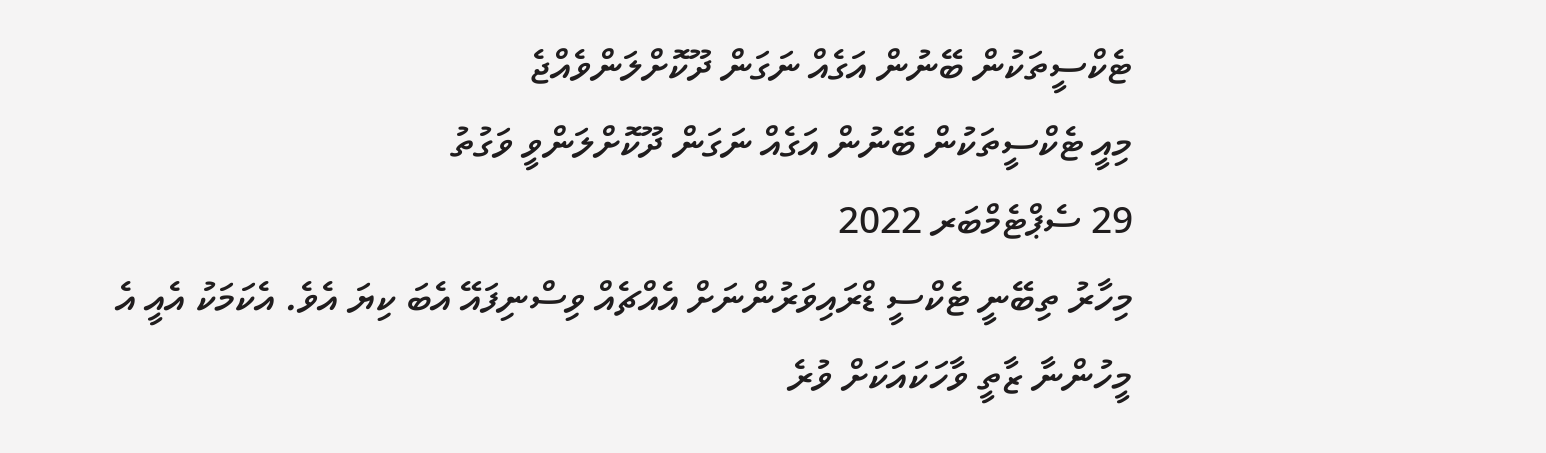ޓެކްސީތަކުން ބޭނުން އަގެއް ނަގަން ދޫކޮށްލަންވެއްޖެ
މިއީ ޓެކްސީތަކުން ބޭނުން އަގެއް ނަގަން ދޫކޮށްލަންވީ ވަގުތު
29 ސެޕްޓެމްބަރ 2022
މިހާރު ތިބޭނީ ޓެކްސީ ޑްރައިވަރުންނަށް އެއްޗެއް ވިސްނިފައޭ އެބަ ކިޔަ އެވެ. އެކަމަކު އެއީ އެ މީހުންނާ ޒާތީ ވާހަކައަކަށް ވުރެ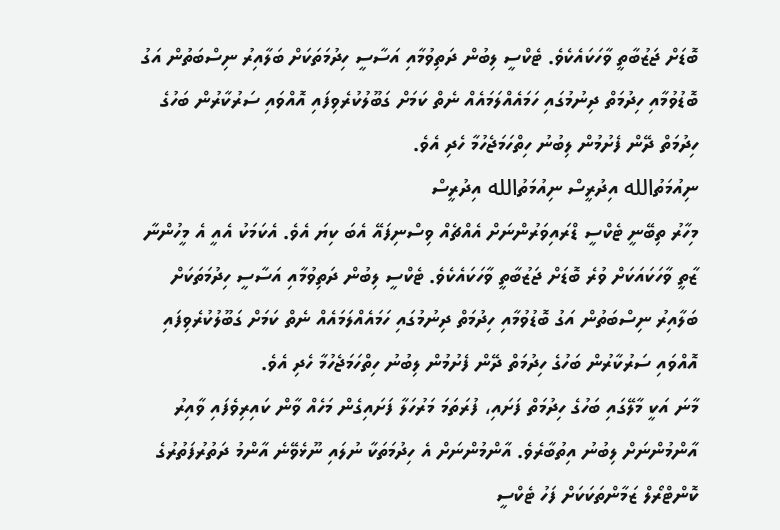ބޮޑަށް ޖަޒުބާތީ ވާހަކައެކެވެ. ޓެކްސީ ލިބުން ދަތިވުމާއި އަސާސީ ހިދުމަތަކަށް ބަލާއިރު ނިސްބަތުން އަގު ބޮޑުވުމާއި ހިދުމަތް ދިނުމުގައި ހަމައެއްލަމައެއް ނެތް ކަމަށް ގަބޫލުކުރެވިފައި އޮއްވައި ސަރުކާރުން ބަހުގެ ހިދުމަތް ދޭން ފެށުމުން ލިބުނު ހިތްހަމަޖެހުމާ ހެދި އެވެ.
ނިއުމަތުالله އިދުރީސް ނިއުމަތުالله އިދުރީސް
މިހާރު ތިބޭނީ ޓެކްސީ ޑްރައިވަރުންނަށް އެއްޗެއް ވިސްނިފައޭ އެބަ ކިޔަ އެވެ. އެކަމަކު އެއީ އެ މީހުންނާ ޒާތީ ވާހަކައަކަށް ވުރެ ބޮޑަށް ޖަޒުބާތީ ވާހަކައެކެވެ. ޓެކްސީ ލިބުން ދަތިވުމާއި އަސާސީ ހިދުމަތަކަށް ބަލާއިރު ނިސްބަތުން އަގު ބޮޑުވުމާއި ހިދުމަތް ދިނުމުގައި ހަމައެއްލަމައެއް ނެތް ކަމަށް ގަބޫލުކުރެވިފައި އޮއްވައި ސަރުކާރުން ބަހުގެ ހިދުމަތް ދޭން ފެށުމުން ލިބުނު ހިތްހަމަޖެހުމާ ހެދި އެވެ.
މާނަ އަކީ މާލޭގައި ބަހުގެ ހިދުމަތް ފަށައި، ފުރަތަމަ މަރުހަލާ ފަށައިގެން މަހެއް ވާން ކައިރިވެފައި ވާއިރު އާންމުންނަށް ލިބުނު އިތުބާރެވެ. އާންމުންނަށް އެ ހިދުމަތަކާ ނުލައި ނޫޅެވޭނެ އާންމު ދަތުރުފަތުރުގެ ކޮންޓްރޯލް ޒަމާންތަކަކަށް ފަހު ޓެކްސީ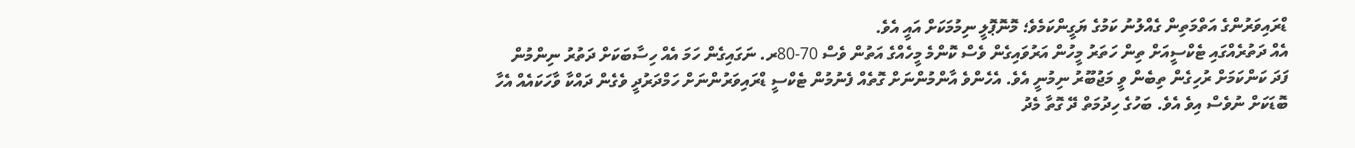ޑްރައިވަރުންގެ އަތްމަތިން ގެއްލުނު ކަމުގެ ޔަގީންކަމެވެ؛ މޮނޮޕޮލީ ނިމުމަކަށް އައީ އެވެ.
އެއް ދަތުރެއްގައި ޓެކްސީއަށް ތިން ހަތަރު މީހުން އަރުވައިގެން ވެސް ކޮންމެ މީހެއްގެ އަތުން ވެސް 70-80ރ. ނަގައިގެން ހަމަ އެއް ހިސާބަކަށް ދަތުރު ނިންމުން ފަދަ ކަންކަމަށް ރުހިގެން ތިބެން ވީ މަޖުބޫރު ނިމުނީ އެވެ. އެހެންވެ އާންމުންނަށް ގޮތެއް ފެނުމުން ޓެކްސީ ޑްރައިވަރުންނަށް ހަމްދަރުދީ ވެގެން ދައްކާ ވާހަކައެއް އެހާ ބޮޑަކަށް ނުވެސް އިވެ އެވެ. ބަހުގެ ހިދުމަތް ދޭ ގޮތާ މެދު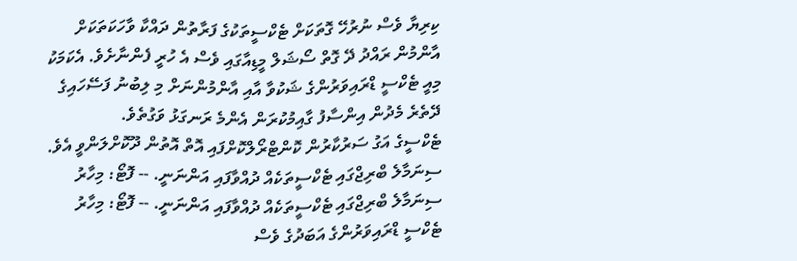ކިރިޔާ ވެސް ނުރުހޭ ގޮތަކަށް ޓެކްސީތަކުގެ ފަރާތުން ދައްކާ ވާހަކަތަކަށް އާންމުން ރައްދު ދޭ ގޮތް ސޯޝަލް މީޑިއާގައި ވެސް އެ ހުރީ ފެންނާށެވެ. އެކަމަކު މިއީ ޓެކްސީ ޑްރައިވަރުންގެ ޝަކުވާ އާއި އާންމުންނަށް މި ލިބުނު ފަސޭހައިގެ ދޭތެރެ މެދުން އިންސާފު ގާއިމުކުރަން އެންމެ ރަނގަޅު ވަގުތެވެ.
ޓެކްސީގެ އަގު ސަރުކާރުން ކޮންޓްރޯލްކޮށްފައި އޮތް އޮތުން ދޫކޮށްލަންވީ އެވެ.
ސިނަމާލެ ބްރިޖްގައި ޓެކްސީތަކެއް ދުއްވާފައި އަންނަނީ. -- ފޮޓޯ: މިހާރު
ސިނަމާލެ ބްރިޖްގައި ޓެކްސީތަކެއް ދުއްވާފައި އަންނަނީ. -- ފޮޓޯ: މިހާރު
ޓެކްސީ ޑްރައިވަރުންގެ އަބަދުގެ ވެސް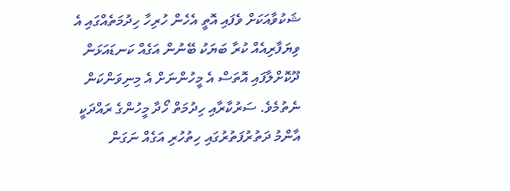ޝަކުވާއަކަށް ވެފައި އޮތީ އެހެން ހުރިހާ ހިދުމަތެއްގައި އެ ވިޔަފާރިއެއް ކުރާ ބަޔަކު ބޭނުން އަގެއް ކަނޑައަޅަން ދޫކޮށްލާފައި އޮތަސް އެ މީހުންނަށް އެ މިނިވަންކަން ނެތުމެވެ. ސަރުކާރާއި ހިދުމަތް ހޯދާ މީހުންގެ ރައްދަކީ އާންމު ދަތުރުފަތުރުގައި ހިތުހުރި އަގެއް ނަގަން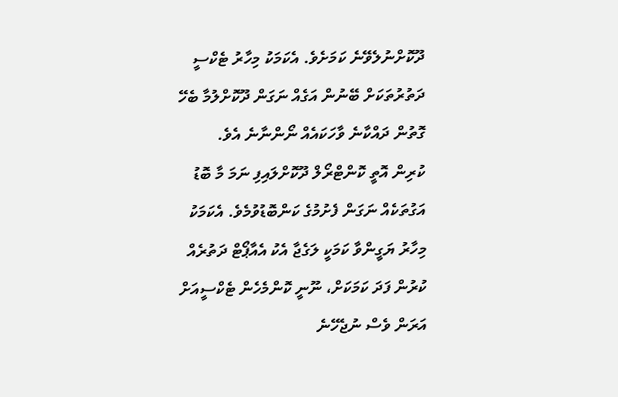ދޫކޮށްނުލެވޭނެ ކަމަށެވެ. އެކަމަކު މިހާރު ޓެކްސީ ދަތުރުތަކަށް ބޭނުން އަގެއް ނަގަން ދޫކޮށްލުމާ ބެހޭ ގޮތުން ދައްކާނެ ވާހަކައެއް ނޯންނާނެ އެވެ.
ކުރިން އޮތީ ކޮންޓްރޯލް ދޫކޮށްލައިފި ނަމަ މާ ބޮޑު އަގުތަކެއް ނަގަން ފެށުމުގެ ކަންބޮޑުވުމެވެ. އެކަމަކު މިހާރު ޔަގީންވާ ކަމަކީ ލަގެޖާ އެކު އެއާޕޯޓް ދަތުރެއް ކުރުން ފަދަ ކަމަކަށް، ނޫނީ ކޮންމެހެން ޓެކްސީއަށް އަރަން ވެސް ނުޖެހޭނެ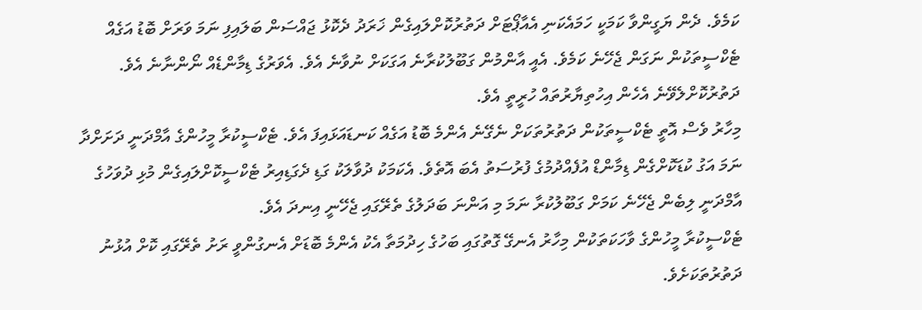ކަމެވެ. ދެން ޔަގީންވާ ކަމަކީ ހަމައެކަނި އެއާޕޯޓަށް ދަތުރުކޮށްލައިގެން ޚަރަދު ދެކޮޅު ޖައްސަން ބަލައިފި ނަމަ ވަރަށް ބޮޑު އަގެއް ޓެކްސީތަކުން ނަގަން ޖެހޭނެ ކަމެވެ. އެއީ އާންމުން ގަބޫލުކުރާނެ އަގަކަށް ނުވާނެ އެވެ. އެވަރުގެ ޑިމާންޑެއް ނޯންނާނެ އެވެ. ދަތުރުކޮށްލެވޭނެ އެހެން އިހުތިޔާރުތައް ހުރީތީ އެވެ.
މިހާރު ވެސް އޮތީ ޓެކްސީތަކުން ދަތުރުތަކަށް ނެގޭނެ އެންމެ ބޮޑު އަގެއް ކަނޑައަޅައިފަ އެވެ. ޓެކްސީކުރާ މީހުންގެ އާމްދަނީ ދަށަށްދާ ނަމަ އަގު ކުޑަކޮށްގެން ޑިމާންޑް އުފެއްދުމުގެ ފުރުސަތު އެބަ އޮތެވެ. އެކަމަކު ދުވާލަކު ގަޑި ދެގަޑިއިރު ޓެކްސީކޮށްލައިގެން މުޅި ދުވަހުގެ އާމްދަނީ ލިބެން ޖެހޭނެ ކަމަށް ގަބޫލުކުރާ ނަމަ މި އަންނަ ބަދަލުގެ ތެރޭގައި ޖެހޭނީ އިނދަ އެވެ.
ޓެކްސީކުރާ މީހުންގެ ވާހަކަތަކުން މިހާރު އެނގޭ ގޮތުގައި ބަހުގެ ހިދުމަތާ އެކު އެންމެ ބޮޑަށް އެނގުންވީ ރަށު ތެރޭގައި ކޮށް އުޅުނު ދަތުރުތަކަށެވެ.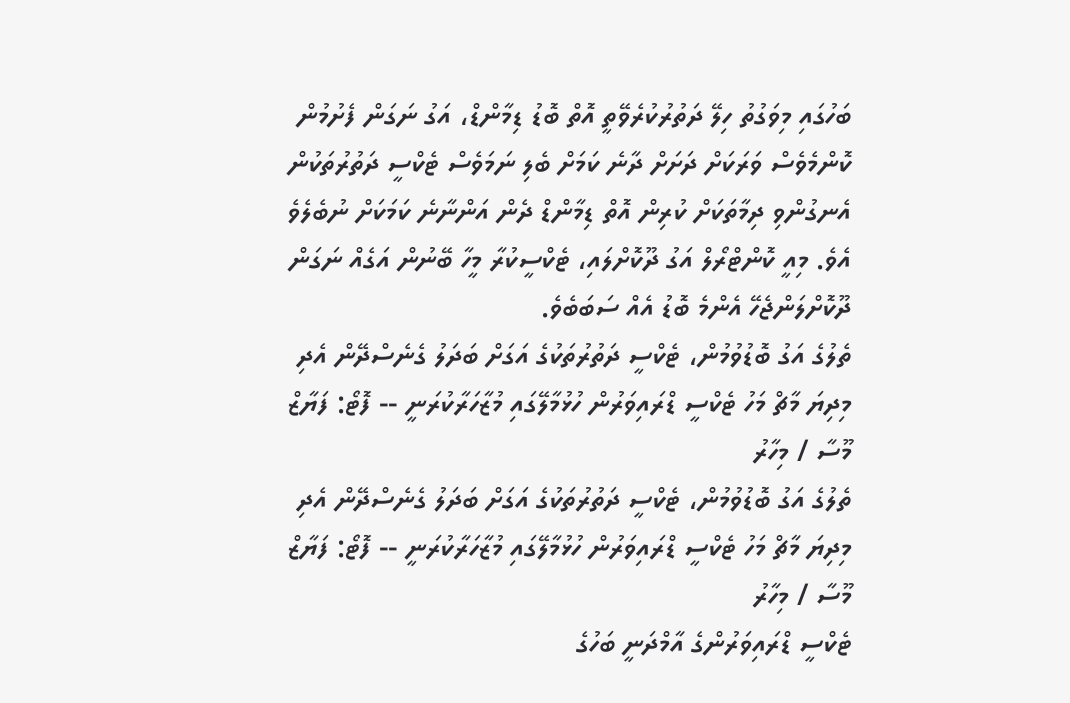ބަހުގައި މިވަގުތު ހިލޭ ދަތުރުކުރެވޭތީ އޮތް ބޮޑު ޑިމާންޑް، އަގު ނަގަން ފެށުމުން ކޮންމެވެސް ވަރަކަށް ދަށަށް ދާނެ ކަމަށް ބެލި ނަމަވެސް ޓެކްސީ ދަތުރުތަކުން އެނގުންވި ދިމާތަކަށް ކުރިން އޮތް ޑިމާންޑް ދެން އަންނާނެ ކަމަކަށް ނުބެލެވެ އެވެ. މިއީ ކޮންޓްރޯލް އަގު ދޫކޮށްލައި، ޓެކްސީކުރާ މީހާ ބޭނުން އަގެއް ނަގަން ދޫކޮށްލަންޖެހޭ އެންމެ ބޮޑު އެއް ސަބަބެވެ.
ތެލުގެ އަގު ބޮޑުވުމުން، ޓެކްސީ ދަތުރުތަކުގެ އަގަށް ބަދަލު ގެނެސްދޭން އެދި މިދިޔަ މާޗް މަހު ޓެކްސީ ޑްރައިވަރުން ހުޅުމާލޭގައި މުޒާހަރާކުރަނީ -- ފޮޓޯ: ފަޔާޒް މޫސާ / މިހާރު
ތެލުގެ އަގު ބޮޑުވުމުން، ޓެކްސީ ދަތުރުތަކުގެ އަގަށް ބަދަލު ގެނެސްދޭން އެދި މިދިޔަ މާޗް މަހު ޓެކްސީ ޑްރައިވަރުން ހުޅުމާލޭގައި މުޒާހަރާކުރަނީ -- ފޮޓޯ: ފަޔާޒް މޫސާ / މިހާރު
ޓެކްސީ ޑްރައިވަރުންގެ އާމްދަނީ ބަހުގެ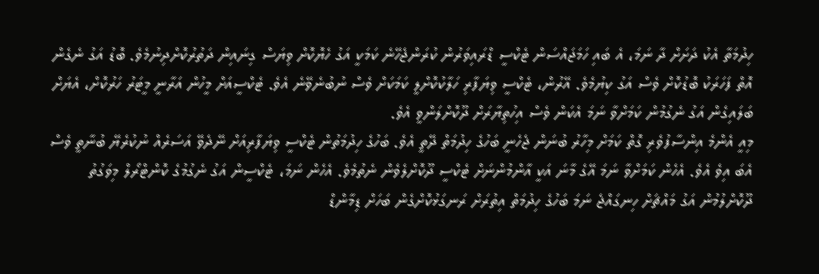ހިދުމަތާ އެކު ދަށަށް ދާ ނަމަ، އެ ބައި ހަމަޖައްސަން ޓެކްސީ ޑްރައިވަރުން ކުރަންޖެހޭނެ ކަމަކީ އަގު ހެޔޮކޮށް ވިޔަސް ގިނައިން ދަތުރުކޮށްދިނުމެވެ. ބޮޑު އަގު ނެގެން އޮތް ފަހަރަކު ބޮޑުކޮށް ވެސް އަގު ކިޔުމެވެ. އޭރުން، ޓެކްސީ ވިޔަފާރި ހަލާކުކޮށްލީ ކަމަކަށް ވެސް ނުބުނެވޭނެ އެވެ. ޓެކްސީއަށް މީހުން އަރާނީ މީޓަރު ހަރުކޮށް، އެޔަށް ބަލައިގެން އަގު ނެގުމުން ކަމަށްވާ ނަމަ އެކަން ވެސް އިހުތިޔާރަށް ދޫކޮށްލަންވީ އެވެ.
މިއީ އެންމެ އިންސާފުވެރި ގޮތް ކަމަށް މިހާރު ބުނަން ޖެހެނީ ބަހުގެ ހިދުމަތް ދޭތީ އެވެ. ބަހުގެ ހިދުމަތުން ޓެކްސީ ވިޔަފާރިއަށް ނޭދެވޭ އަސަރެއް ނުކުރެޔޭ ބުނާތީ ވެސް އެބަ އިވެ އެވެ. އެހެން ކަމަށްވާ ނަމަ އޭގެ މާނަ އަކީ އާންމުންނަށް ޓެކްސީ ދޫކޮށްލެވެން ނެތުމެވެ. އެހެން ނަމަ، ޓެކްސީން އަގު ނެގުމުގެ ކޮންޓްރޯލް މިވަގުތު ދޫކޮށްލުމުން އަގު މައްޗަށް ހިނގައްޖެ ނަމަ ބަހުގެ ހިދުމަތް އިތުރަށް ރަނގަޅުކޮށްގެން ބަހަށް ޑިމާންޑް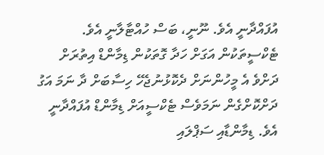އުފައްދާނީ އެވެ. ނޫނީ، ބަސް ހުއްޓާލާނީ އެވެ. ޓެކްސީތަކުން އަގަށް ހަދާ ގޮތަކުން ޑިމާންޑް އިތުރަށް ދަށްވެ އެ މީހުންނަށް ދެކޮޅުނުޖެހޭ ހިސާބަށް ދާ ނަމަ އަގު ދަށްކޮށްގެން ނަމަވެސް ޓެކްސީއަށް ޑިމާންޑް އުފައްދާނީ އެވެ. ޑިމާންޑާއި ސަޕްލައި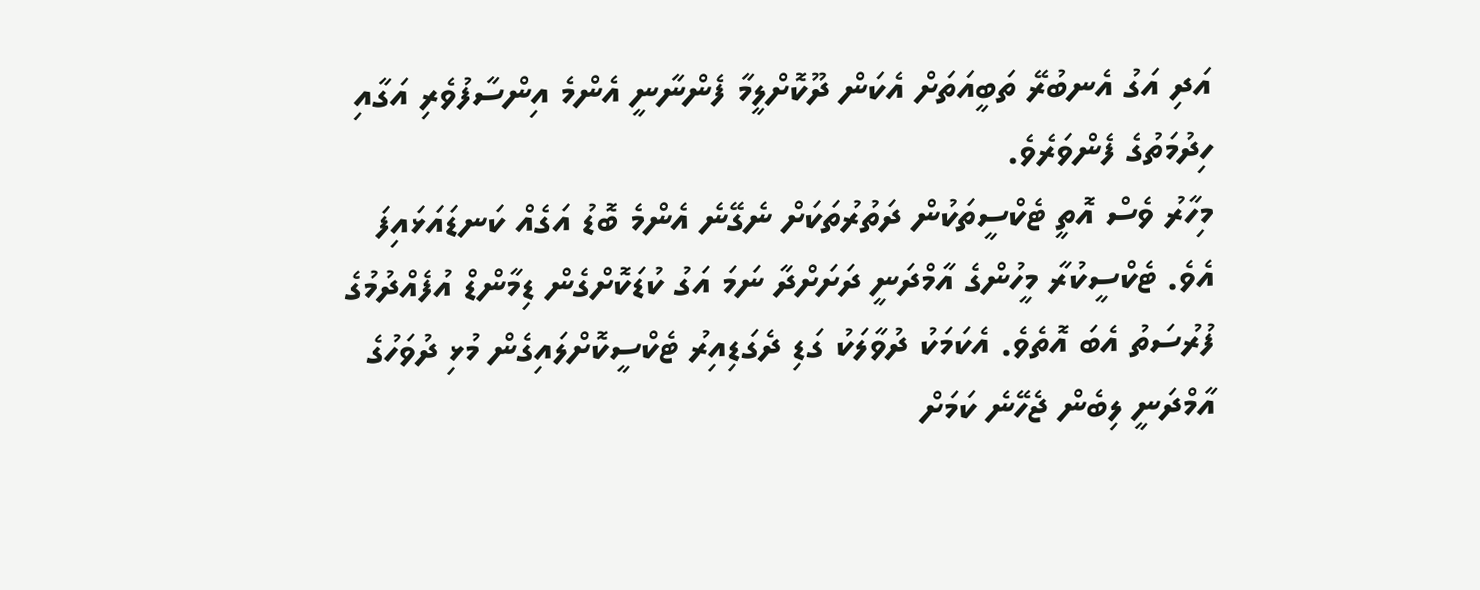އަދި އަގު އެނބުރޭ ތަބީއަތަށް އެކަން ދޫކޮށްލީމާ ފެންނާނީ އެންމެ އިންސާފުވެރި އަގާއި ހިދުމަތުގެ ފެންވަރެވެ.
މިހާރު ވެސް އޮތީ ޓެކްސީތަކުން ދަތުރުތަކަށް ނެގޭނެ އެންމެ ބޮޑު އަގެއް ކަނޑައަޅައިފަ އެވެ. ޓެކްސީކުރާ މީހުންގެ އާމްދަނީ ދަށަށްދާ ނަމަ އަގު ކުޑަކޮށްގެން ޑިމާންޑް އުފެއްދުމުގެ ފުރުސަތު އެބަ އޮތެވެ. އެކަމަކު ދުވާލަކު ގަޑި ދެގަޑިއިރު ޓެކްސީކޮށްލައިގެން މުޅި ދުވަހުގެ އާމްދަނީ ލިބެން ޖެހޭނެ ކަމަށް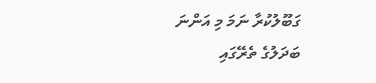ގަބޫލުކުރާ ނަމަ މި އަންނަ ބަދަލުގެ ތެރޭގައި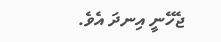ޖެހޭނީ އިނދަ އެވެ.